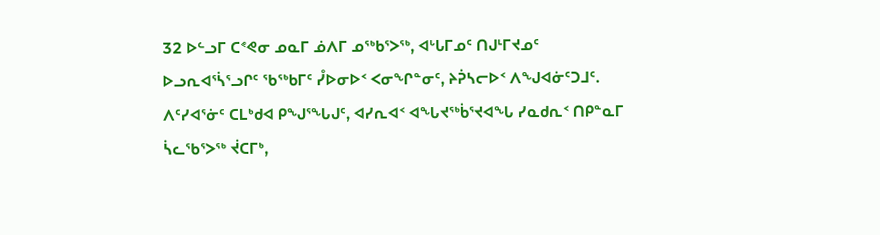32 ᐅᓪᓗᒥ ᑕᕝᕙᓂ ᓄᓇᒥ ᓅᐱᒥ ᓄᖅᑲᕐᐳᖅ, ᐊᒡᒐᒥᓄᑦ ᑎᒍᒻᒥᔪᓄᑦ ᐅᓗᕆᐊᕐᓵᕐᓗᒋᑦ ᖃᖅᑲᒥᑦ ᓮᐅᓂᐅᑉ ᐸᓂᖏᓐᓂᑦ, ᔨᕉᓴᓕᐅᑉ ᐱᖑᐊᓃᑦᑐᒧᑦ.
ᐱᑦᓯᐊᕐᓃᑦ ᑕᒪᒃᑯᐊ ᑭᖑᕐᖓᒍᑦ, ᐊᓯᕆᐊᑉ ᐊᖓᔪᖅᑳᕐᔪᐊᖓ ᓯᓇᑯᕆᑉ ᑎᑭᓐᓇᒥ ᓵᓚᖃᕐᐳᖅ ᔫᑕᒥᒃ,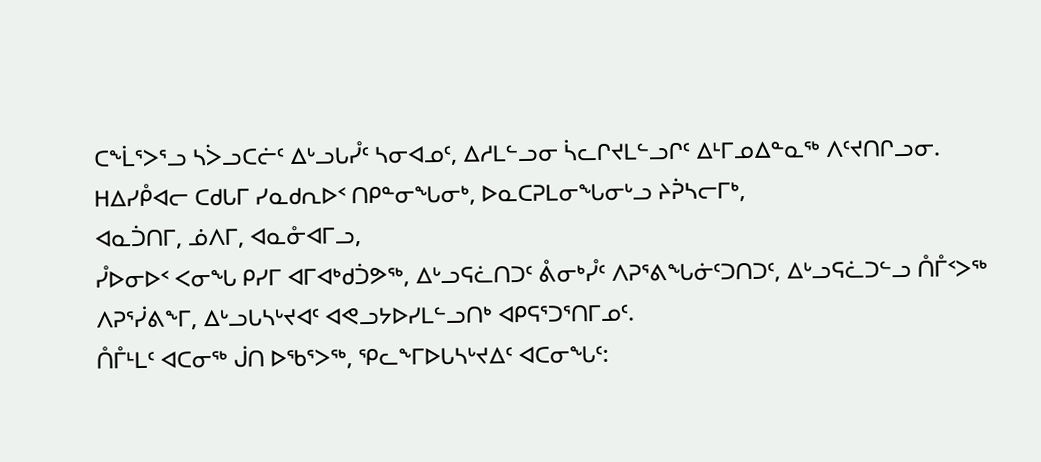ᑕᖕᒫᕐᐳᕐᓗ ᓴᐴᓗᑕᓖᑦ ᐃᒡᓗᒐᓮᑦ ᓴᓂᐊᓄᑦ, ᐃᓱᒪᓪᓗᓂ ᓵᓚᒋᔪᒪᓪᓗᒋᑦ ᐃᒻᒥᓄᐃᓐᓇᖅ ᐱᑦᔪᑎᒋᓗᓂ.
ᕼᐃᓯᑬᐊᓕ ᑕᑯᒐᒥ ᓯᓇᑯᕆᐅᑉ ᑎᑭᓐᓂᖓᓂᒃ, ᐅᓇᑕᕈᒪᓂᖓᓂᒡᓗ ᔨᕉᓴᓕᒥᒃ,
ᐊᓇᑑᑎᒥ, ᓅᐱᒥ, ᐊᓇᓁᐊᒥᓗ,
ᓮᐅᓂᐅᑉ ᐸᓂᖓ ᑭᓯᒥ ᐊᒥᐊᒃᑯᑑᕗᖅ, ᐃᒡᓗᕋᓛᑎᑐᑦ ᕔᓂᒃᓮᑦ ᐱᕈᕐᕕᖓᓃᑦᑐᑎᑐᑦ, ᐃᒡᓗᕋᓛᑐᓪᓗ ᑍᒤᑉᐳᖅ ᐱᕈᕐᓰᕕᖕᒥ, ᐃᒡᓗᒐᓴᒡᔪᐊᑦ ᐊᕙᓗᔭᐅᓯᒪᓪᓗᑎᒃ ᐊᑭᕋᕐᑐᕐᑎᒥᓄᑦ.
ᑍᒤᒻᒪᑦ ᐊᑕᓂᖅ ᒎᑎ ᐅᖃᕐᐳᖅ, ᕿᓚᖕᒥᐅᒐᓴᒡᔪᐃᑦ ᐊᑕᓂᖓᑦ: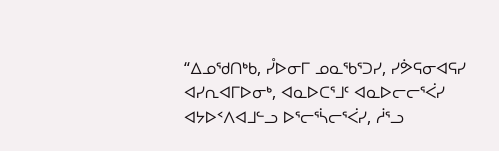“ᐃᓄᖁᑎᒃᑲ, ᓮᐅᓂᒥ ᓄᓇᖃᕐᑐᓯ, ᓯᕘᕋᓂᐊᕋᓯ ᐊᓯᕆᐊᒥᐅᓂᒃ, ᐊᓇᐅᑕᕐᒧᑦ ᐊᓇᐅᓕᓕᕐᐹᓯ ᐊᔭᐅᑉᐱᐊᒧᓪᓗ ᐅᕐᓕᕐᓵᓕᕐᐹᓯ, ᓲᕐᓗ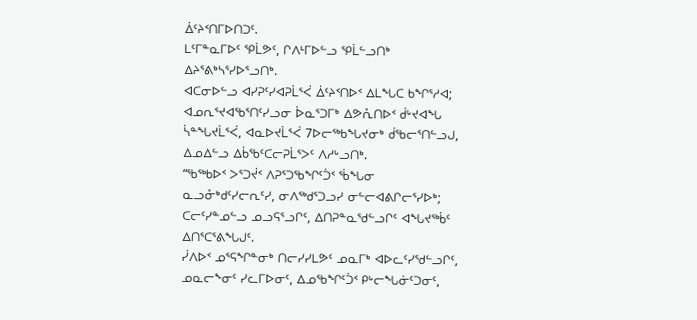ᐄᑦᔨᑉᑎᒥᐅᑎᑐᑦ.
ᒪᑦᒥᓐᓇᒥᐅᑦ ᕿᒫᕗᑦ, ᒋᐱᒻᒥᐅᓪᓗ ᕿᒫᓪᓗᑎᒃ ᐃᔨᕐᕕᒃᓴᕐᓯᐅᕐᓗᑎᒃ.
ᐊᑕᓂᐅᓪᓗ ᐊᓯᕈᑦᓯᐊᕈᒫᕐᐹ ᐄᑦᔨᑉᑎᐅᑉ ᐃᒪᖓᑕ ᑲᖏᕐᓱᐊ; ᐊᓄᕆᕐᔪᐊᖃᕐᑎᑦᓯᓗᓂ ᐆᓇᕐᑐᒥᒃ ᐃᕗᕅᑎᐅᑉ ᑰᒡᔪᐊᖓ ᓵᓐᖓᔪᒫᕐᐹ, ᐊᓇᐅᔪᒫᕐᐹ 7ᐅᓕᖅᑲᖓᔪᓂᒃ ᑰᖃᓕᕐᑎᓪᓗᒍ, ᐃᓄᐃᓪᓗ ᐃᑳᖃᑦᑕᓕᕈᒫᕐᐳᑦ ᐱᓱᒡᓗᑎᒃ.
“ᖃᖅᑲᐅᑉ ᐳᕐᑐᔫᑉ ᐱᕈᕐᑐᖃᖏᑦᑑᑉ ᖄᖓᓂ ᓇᓗᓁᒃᑯᑦᓯᓕᕆᑦᓯ, ᓂᐱᖅᑯᕐᑐᓗᓯ ᓂᓪᓕᐊᕕᒋᓕᕐᓯᐅᒃ; ᑕᓕᑦᓯᓐᓄᓪᓗ ᓄᓗᕋᕐᓗᒋᑦ, ᐃᑎᕈᓐᓇᖁᓪᓗᒋᑦ ᐊᖓᔪᖅᑳᑦ ᐃᑎᕐᑕᕐᕕᖓᒍᑦ.
ᓰᐱᐅᑉ ᓄᕐᕋᖏᓐᓂᒃ ᑎᓕᓯᓯᒪᕗᑦ ᓄᓇᒥᒃ ᐊᐅᓚᑦᓯᖁᓪᓗᒋᑦ, ᓄᓇᓕᖕᓂᑦ ᓯᓚᒥᐅᓂᑦ, ᐃᓄᖃᖏᑦᑑᑉ ᑭᒡᓕᖓᓃᑦᑐᓂᑦ,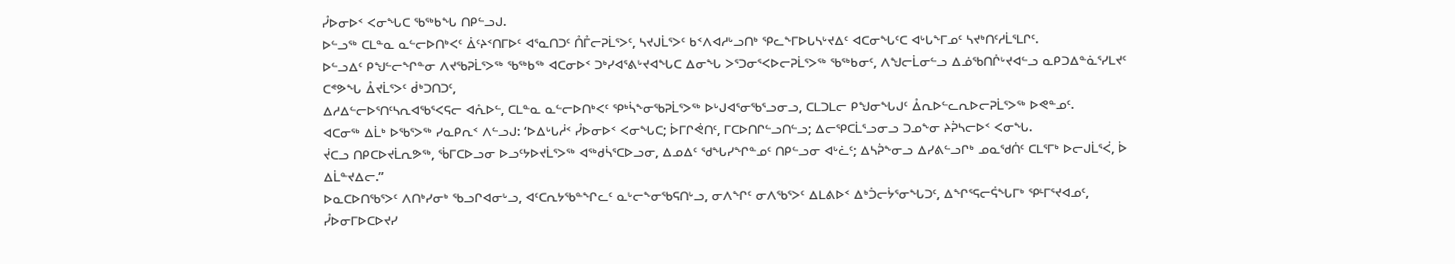ᓮᐅᓂᐅᑉ ᐸᓂᖓᑕ ᖃᖅᑲᖓ ᑎᑭᓪᓗᒍ.
ᐅᓪᓗᖅ ᑕᒪᓐᓇ ᓇᓪᓕᐅᑎᒃᐸᑦ ᐄᑦᔨᑉᑎᒥᐅᑦ ᐊᕐᓇᑎᑐᑦ ᑍᒤᓕᕈᒫᕐᐳᑦ, ᓴᔪᒍᒫᕐᐳᑦ ᑲᑉᐱᐊᓱᒡᓗᑎᒃ ᕿᓚᖕᒥᐅᒐᓴᒡᔪᐃᑦ ᐊᑕᓂᖓᑦᑕ ᐊᒡᒐᖕᒥᓄᑦ ᓴᔪᒃᑎᑦᓱᒫᕐᒪᒋᑦ.
ᐅᓪᓗᐃᑦ ᑭᖑᓪᓕᖏᓐᓂ ᐱᔪᖃᕈᒫᕐᐳᖅ ᖃᖅᑲᖅ ᐊᑕᓂᐅᑉ ᑐᒃᓯᐊᕐᕕᒡᔪᐊᖓᑕ ᐃᓂᖓ ᐳᕐᑐᓂᕐᐸᐅᓕᕈᒫᕐᐳᖅ ᖃᖅᑲᓂᑦ, ᐱᖑᓕᒫᓂᓪᓗ ᐃᓅᖃᑎᒌᒡᔪᐊᓪᓗ ᓇᑭᑐᐃᓐᓈᕐᓯᒪᔪᑦ ᑕᕝᕗᖓ ᐂᔪᒫᕐᐳᑦ ᑰᒃᑐᑎᑐᑦ,
ᐃᓱᐃᓪᓕᐅᕐᑎᑦᓴᕆᐊᖃᕐᐸᕋᓕ ᐊᕅᐅᓪ, ᑕᒪᓐᓇ ᓇᓪᓕᐅᑎᒃᐸᑦ ᕿᒃᓵᖕᓂᖃᕈᒫᕐᐳᖅ ᐅᒡᒍᐊᕐᓂᖃᕐᓗᓂᓗ, ᑕᒪᑐᒪᓕ ᑭᖑᓂᖓᒍᑦ ᐂᕆᐅᓪᓚᕆᐅᓕᕈᒫᕐᐳᖅ ᐅᕙᓐᓄᑦ.
ᐊᑕᓂᖅ ᐃᒫᒃ ᐅᖃᕐᐳᖅ ᓯᓇᑭᕆᑉ ᐱᓪᓗᒍ: ‘ᐅᐃᒡᒐᓲᑉ ᓮᐅᓂᐅᑉ ᐸᓂᖓᑕ; ᐆᒥᒋᕚᑎᑦ, ᒥᑕᐅᑎᒋᓪᓗᑎᓪᓗ; ᐃᓕᕿᑕᒫᕐᓗᓂᓗ ᑐᓄᖕᓂ ᔨᕉᓴᓕᐅᑉ ᐸᓂᖓ.
ᔫᑕᓗ ᑎᑭᑕᐅᔪᒫᕆᕗᖅ, ᖄᒥᑕᐅᓗᓂ ᐅᓗᑦᔭᐅᔪᒫᕐᐳᖅ ᐊᖅᑯᓵᕐᑕᐅᓗᓂ, ᐃᓄᐃᑦ ᖁᖓᓯᖏᓐᓄᑦ ᑎᑭᓪᓗᓂ ᐊᒡᓛᑦ; ᐃᓴᕉᖕᓂᓗ ᐃᓯᕕᓪᓗᒋᒃ ᓄᓇᖁᑏᑦ ᑕᒪᕐᒥᒃ ᐅᓕᒍᒫᕐᐹ, ᐆ ᐃᒫᓐᔪᐃᓕ.”
ᐅᓇᑕᐅᑎᖃᕐᐳᑦ ᐱᑎᒃᓯᓂᒃ ᖃᓗᒋᐊᓂᒡᓗ, ᐊᑦᑕᕆᔭᖃᓐᖏᓚᑦ ᓇᒡᓕᖕᓂᖃᕋᑎᒡᓗ, ᓂᐱᖏᑦ ᓂᐱᖃᕐᐳᑦ ᐃᒪᕕᐅᑉ ᐃᒃᑑᓕᔮᕐᓂᖓᑐᑦ, ᐃᖏᕐᕋᓕᕌᖓᒥᒃ ᕿᒻᒥᕐᔪᐊᓄᑦ, ᓮᐅᓂᒥᐅᑕᐅᔪᓯ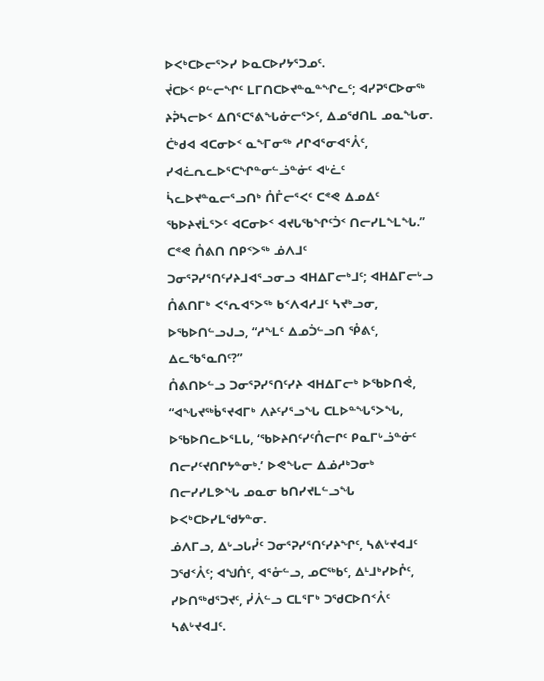ᐅᐸᒃᑕᐅᓕᕐᐳᓯ ᐅᓇᑕᐅᓯᔭᕐᑐᓄᑦ.
ᔫᑕᐅᑉ ᑭᓪᓕᖏᑦ ᒪᒥᑎᑕᐅᔪᓐᓇᓐᖏᓚᑦ; ᐊᓯᕈᕐᑕᐅᓂᖅ ᔨᕉᓴᓕᐅᑉ ᐃᑎᕐᑕᕐᕕᖓᓃᓕᕐᐳᑦ, ᐃᓄᖁᑎᒪ ᓄᓇᖓᓂ.
ᑖᒃᑯᐊ ᐊᑕᓂᐅᑉ ᓇᖕᒥᓂᖅ ᓱᒋᐊᕐᓂᐊᕐᐰᑦ, ᓯᐊᓛᕆᓚᐅᕐᑕᖏᓐᓂᓪᓘᓐᓃᑦ ᐊᒡᓛᑦ ᓵᓚᐅᔪᓐᓇᓕᕐᓗᑎᒃ ᑍᒤᓕᕐᐸᑦ ᑕᕝᕙ ᐃᓄᐃᑦ ᖃᐅᔨᔪᒫᕐᐳᑦ ᐊᑕᓂᐅᑉ ᐊᔪᒐᖃᖏᑦᑑᑉ ᑎᓕᓯᒪᖕᒪᖓ.”
ᑕᕝᕙ ᑍᕕᑎ ᑎᑭᑉᐳᖅ ᓅᐱᒧᑦ ᑐᓂᕐᕈᓯᕐᑎᑦᓯᔨᒧᐊᕐᓗᓂᓗ ᐊᕼᐃᒥᓕᒃᒧᑦ; ᐊᕼᐃᒥᓕᒡᓗ ᑍᕕᑎᒥᒃ ᐸᕐᕆᐊᕐᐳᖅ ᑲᑉᐱᐊᓱᒧᑦ ᓴᔪᒃᓗᓂ, ᐅᖃᐅᑎᓪᓗᒍᓗ, “ᓱᖕᒪᑦ ᐃᓄᑑᓪᓗᑎ ᕾᕕᑦ, ᐃᓚᖃᕐᓇᑎᑦ?”
ᑍᕕᑎᐅᓪᓗ ᑐᓂᕐᕈᓯᕐᑎᑦᓯᔨ ᐊᕼᐃᒥᓕᒃ ᐅᖃᐅᑎᕚ, “ᐊᖓᔪᖅᑳᕐᔪᐊᒥᒃ ᐱᔨᑦᓯᕐᓗᖓ ᑕᒪᐅᓐᖓᕐᐳᖓ, ᐅᖃᐅᑎᓚᐅᕐᒪᒐ, ‘ᖃᐅᔨᑎᑦᓯᑦᑍᓕᒋᑦ ᑭᓇᒥᒡᓘᓐᓃᑦ ᑎᓕᓯᑦᔪᑎᒋᔭᓐᓂᒃ.’ ᐅᕙᖓᓕ ᐃᓅᓱᒃᑐᓂᒃ ᑎᓕᓯᓯᒪᕗᖓ ᓄᓇᓂ ᑲᑎᓯᔪᒪᓪᓗᖓ ᐅᐸᒃᑕᐅᓯᒪᖁᔭᓐᓂ.
ᓅᐱᒥᓗ, ᐃᒡᓗᒐᓮᑦ ᑐᓂᕐᕈᓯᕐᑎᑦᓯᔨᖏᑦ, ᓴᕕᒡᔪᐊᒧᑦ ᑐᖁᑉᐰᑦ; ᐊᖑᑏᑦ, ᐊᕐᓁᓪᓗ, ᓄᑕᖅᑲᑦ, ᐃᒻᒧᒃᓯᐅᒊᑦ, ᓯᐅᑎᖅᑯᕐᑐᔪᑦ, ᓰᐲᓪᓗ ᑕᒪᕐᒥᒃ ᑐᖁᑕᐅᑎᑉᐰᑦ ᓴᕕᒡᔪᐊᒧᑦ.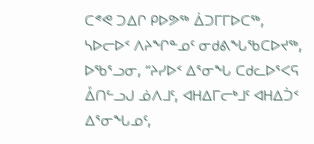ᑕᕝᕙ ᑐᐃᒋ ᑭᐅᕗᖅ ᐄᑐᒥᒥᐅᑕᖅ, ᓴᐅᓕᐅᑉ ᐱᔨᖏᓐᓄᑦ ᓂᑯᕕᖓᖃᑕᐅᔪᖅ, ᐅᖃᕐᓗᓂ, “ᔨᓯᐅᑉ ᐃᕐᓂᖓ ᑕᑯᓚᐅᕐᐸᕋ ᐂᑎᓪᓗᒍ ᓅᐱᒧᑦ, ᐊᕼᐃᒥᓕᒃᒧᑦ ᐊᕼᐃᑑᑉ ᐃᕐᓂᖓᓄᑦ,